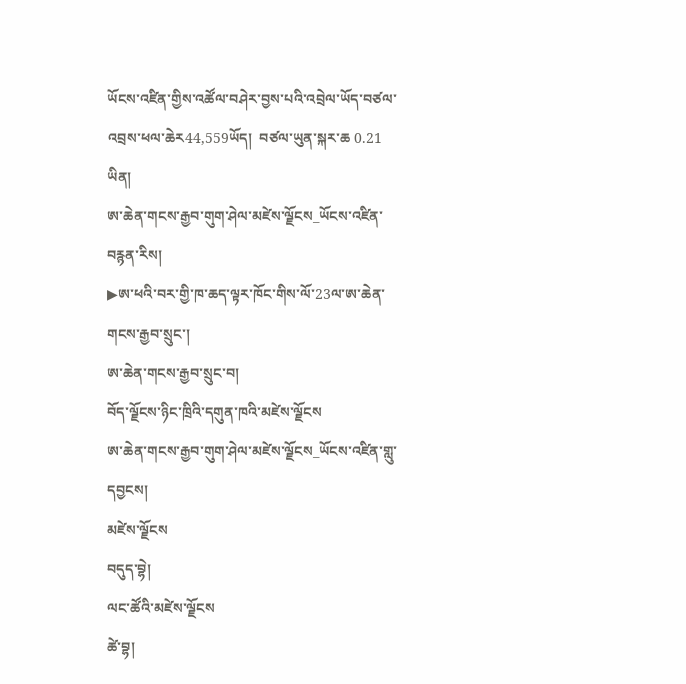ཡོངས་འཛིན་གྱིས་འཚོལ་བཤེར་བྱས་པའི་འབྲེལ་ཡོད་བཙལ་འབྲས་ཕལ་ཆེར44,559ཡོད།  བཙལ་ཡུན་སྐར་ཆ 0.21 ཡིན།
ཨ་ཆེན་གངས་རྒྱབ་གུག་ཤེལ་མཛེས་ལྗོངས_ཡོངས་འཛིན་བརྙན་རིས།
▶ཨ་ཕའི་བར་གྱི་ཁ་ཆད་ལྟར་ཁོང་གིས་ལོ་23ལ་ཨ་ཆེན་གངས་རྒྱབ་སྲུང་།
ཨ་ཆེན་གངས་རྒྱབ་སྲུང་བ།
བོད་ལྗོངས་ཉིང་ཁྲིའི་དགུན་ཁའི་མཛེས་ལྗོངས
ཨ་ཆེན་གངས་རྒྱབ་གུག་ཤེལ་མཛེས་ལྗོངས_ཡོངས་འཛིན་གླུ་དབྱངས།
མཛེས་ལྗོངས
བདུད་བྷེ།
ལང་ཚོའི་མཛེས་ལྗོངས
ཚེ་བྷ།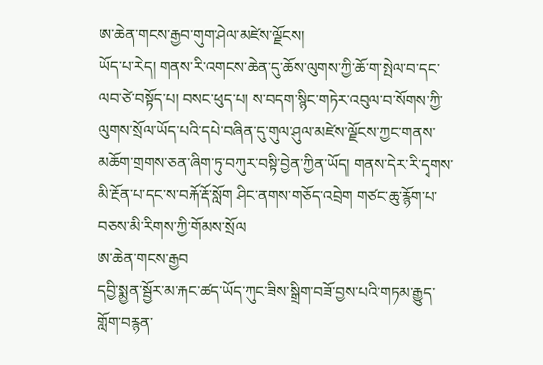ཨ་ཆེན་གངས་རྒྱབ་གུག་ཤེལ་མཛེས་ལྗོངས།
ཡོད་པ་རེད། གནས་རི་འགངས་ཆེན་དུ་ཆོས་ལུགས་ཀྱི་ཆོ་ག་སྤེལ་བ་དང་ལབ་ཙེ་བསྟོད་པ། བསང་ཕུད་པ། ས་བདག་སྙིང་གཏེར་འབུལ་བ་སོགས་ཀྱི་ལུགས་སྲོལ་ཡོད་པའི་དཔེ་བཞིན་དུ་གུལ་ཤུལ་མཛེས་ལྗོངས་ཀྱང་གནས་མཆོག་གྲགས་ཅན་ཞིག་ཏུ་བཀུར་བསྟི་བྱེན་ཀྱིན་ཡོད། གནས་དེར་རི་དྭགས་མི་རྔོན་པ་དང་ས་བརྐོ་རྡོ་སློག ཤིང་ནགས་གཅོད་འབྲེག གཙང་ཆུ་རྙོག་པ་བཅས་མི་རིགས་ཀྱི་གོམས་སྲོལ
ཨ་ཆེན་གངས་རྒྱབ
དབྱི་སྨྱན་སྦྱོར་མ་རྐང་ཚད་ཡོད་ཀུང་ཟིས་སྒྲིག་བཟོ་བྱས་པའི་གཏམ་རྒྱུད་གློག་བརྙན་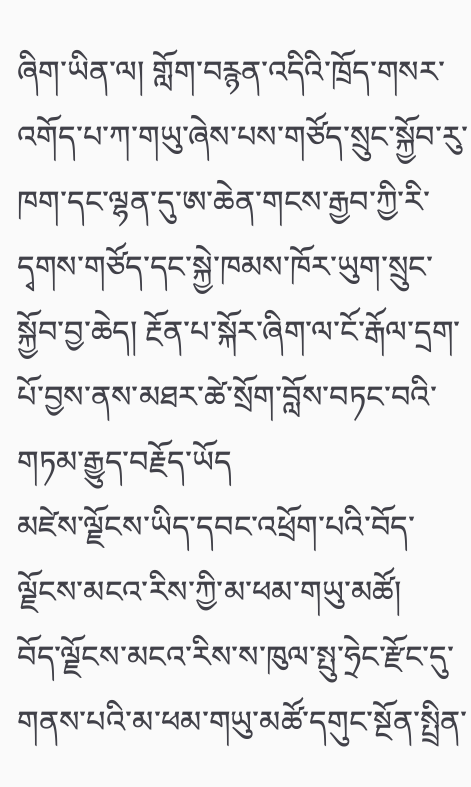ཞིག་ཡིན་ལ། གློག་བརྙན་འདིའི་ཁྲོད་གསར་འགོད་པ་ཀ་གཡུ་ཞེས་པས་གཙོད་སྲུང་སྐྱོབ་རུ་ཁག་དང་ལྷན་དུ་ཨ་ཆེན་གངས་རྒྱབ་ཀྱི་རི་དྭགས་གཙོད་དང་སྐྱེ་ཁམས་ཁོར་ཡུག་སྲུང་སྐྱོབ་བྱ་ཆེད། རྔོན་པ་སྐོར་ཞིག་ལ་ངོ་རྒོལ་དྲག་པོ་བྱས་ནས་མཐར་ཚེ་སྲོག་བློས་བཏང་བའི་གཏམ་རྒྱུད་བརྗོད་ཡོད
མཛེས་ལྗོངས་ཡིད་དབང་འཕྲོག་པའི་བོད་ལྗོངས་མངའ་རིས་ཀྱི་མ་ཕམ་གཡུ་མཚོ།
བོད་ལྗོངས་མངའ་རིས་ས་ཁུལ་སྤུ་ཧྲེང་རྫོང་དུ་གནས་པའི་མ་ཕམ་གཡུ་མཚོ་དགུང་སྔོན་སྤྲིན་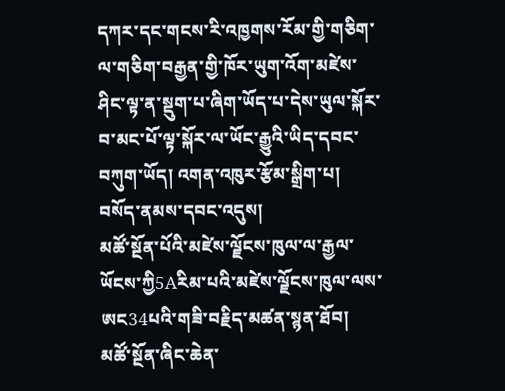དཀར་དང་གངས་རི་འཁྱགས་རོམ་གྱི་གཅིག་ལ་གཅིག་བརྒྱན་གྱི་ཁོར་ཡུག་འོག་མཛེས་ཤིང་ལྟ་ན་སྡུག་པ་ཞིག་ཡོད་པ་དེས་ཡུལ་སྐོར་བ་མང་པོ་ལྟ་སྐོར་ལ་ཡོང་རྒྱུའི་ཡིད་དབང་བཀུག་ཡོད། འགན་འཁུར་རྩོམ་སྒྲིག་པ། བསོད་ནམས་དབང་འདུས།
མཚོ་སྔོན་པོའི་མཛེས་ལྗོངས་ཁུལ་ལ་རྒྱལ་ཡོངས་ཀྱི5Aརིམ་པའི་མཛེས་ལྗོངས་ཁུལ་ལས་ཨང34པའི་གཟི་བརྗིད་མཚན་སྙན་ཐོབ།
མཚོ་སྔོན་ཞིང་ཆེན་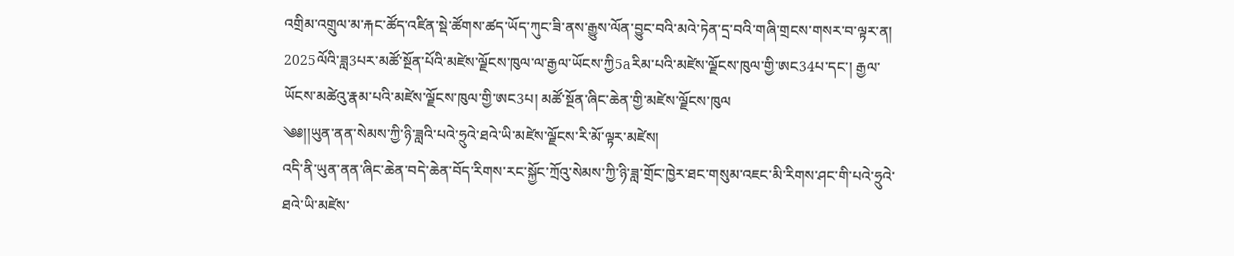འགྲིམ་འགྲུལ་མ་རྐང་ཚོད་འཛིན་སྡེ་ཚོགས་ཚད་ཡོད་ཀུང་ཟི་ནས་རྒྱུས་ལོན་བྱུང་བའི་མའེ་ཏེན་དྲ་བའི་གཞི་གྲངས་གསར་བ་ལྟར་ན། 2025ལོའི་ཟླ3པར་མཚོ་སྔོན་པོའི་མཛེས་ལྗོངས་ཁུལ་ལ་རྒྱལ་ཡོངས་ཀྱི5aརིམ་པའི་མཛེས་ལྗོངས་ཁུལ་གྱི་ཨང34པ་དང་། རྒྱལ་ཡོངས་མཚེའུ་རྣམ་པའི་མཛེས་ལྗོངས་ཁུལ་གྱི་ཨང3པ། མཚོ་སྔོན་ཞིང་ཆེན་གྱི་མཛེས་ལྗོངས་ཁུལ
༄༅།།ཡུན་ནན་སེམས་ཀྱི་ཉི་ཟླའི་པའེ་ཧྲུའེ་ཐའེ་ཡི་མཛེས་ལྗོངས་རི་མོ་ལྟར་མཛེས།
འདི་ནི་ཡུན་ནན་ཞིང་ཆེན་བདེ་ཆེན་བོད་རིགས་རང་སྐྱོང་ཀྲོའུ་སེམས་ཀྱི་ཉི་ཟླ་གྲོང་ཁྱེར་ཐང་གསུམ་འཇང་མི་རིགས་ཤང་གི་པའེ་ཧྲུའེ་ཐའེ་ཡི་མཛེས་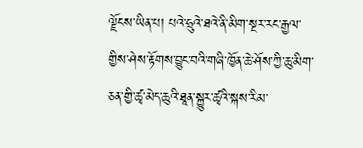ལྗོངས་ཡིན་པ། པའེ་ཧྲུའེ་ཐའེ་ནི་མིག་སྔར་རང་རྒྱལ་གྱིས་ཤེས་རྟོགས་བྱུང་བའི་གཞི་ཁྱོན་ཆེ་ཤོས་ཀྱི་ཆུ་མིག་ཅན་གྱི་ཚྭ་མེད་ཆུའི་ཐཱན་སྐྱུར་ཚྭའི་སྐས་རིམ་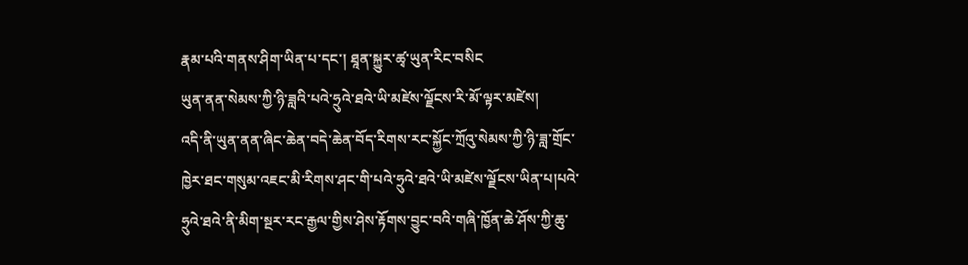རྣམ་པའི་གནས་ཤིག་ཡིན་པ་དང་། ཐཱན་སྐྱུར་ཚྭ་ཡུན་རིང་བསིང
ཡུན་ནན་སེམས་ཀྱི་ཉི་ཟླའི་པའེ་ཧྲུའེ་ཐའེ་ཡི་མཛེས་ལྗོངས་རི་མོ་ལྟར་མཛེས།
འདི་ནི་ཡུན་ནན་ཞིང་ཆེན་བདེ་ཆེན་བོད་རིགས་རང་སྐྱོང་ཀྲོའུ་སེམས་ཀྱི་ཉི་ཟླ་གྲོང་ཁྱེར་ཐང་གསུམ་འཇང་མི་རིགས་ཤང་གི་པའེ་ཧྲུའེ་ཐའེ་ཡི་མཛེས་ལྗོངས་ཡིན་པ།པའེ་ཧྲུའེ་ཐའེ་ནི་མིག་སྔར་རང་རྒྱལ་གྱིས་ཤེས་རྟོགས་བྱུང་བའི་གཞི་ཁྱོན་ཆེ་ཤོས་ཀྱི་ཆུ་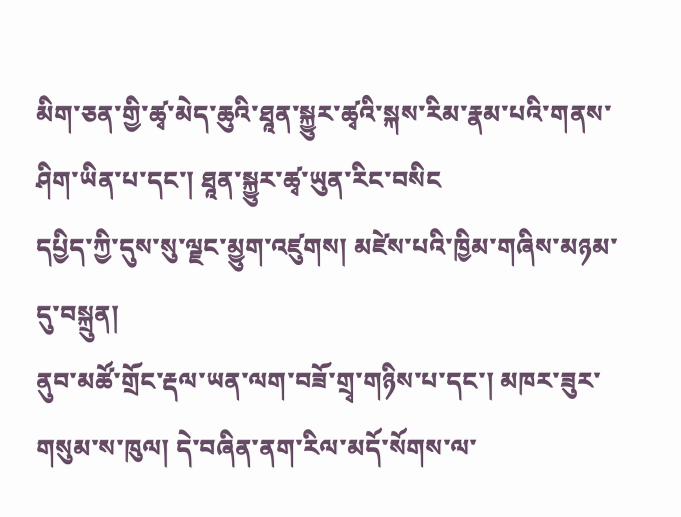མིག་ཅན་གྱི་ཚྭ་མེད་ཆུའི་ཐཱན་སྐྱུར་ཚྭའི་སྐས་རིམ་རྣམ་པའི་གནས་ཤིག་ཡིན་པ་དང་། ཐཱན་སྐྱུར་ཚྭ་ཡུན་རིང་བསིང
དཔྱིད་ཀྱི་དུས་སུ་ལྗང་མྱུག་འཛུགས། མཛེས་པའི་ཁྱིམ་གཞིས་མཉམ་དུ་བསྐྲུན།
ནུབ་མཚོ་གྲོང་རྡལ་ཡན་ལག་བཟོ་གྲྭ་གཉིས་པ་དང་། མཁར་ཟུར་གསུམ་ས་ཁུལ། དེ་བཞིན་ནག་རིལ་མདོ་སོགས་ལ་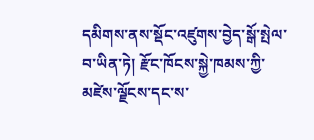དམིགས་ནས་སྡོང་འཛུགས་བྱེད་སྒོ་སྤེལ་བ་ཡིན་ཏེ། རྫོང་ཁོངས་སྐྱེ་ཁམས་ཀྱི་མཛེས་ལྗོངས་དང་ས་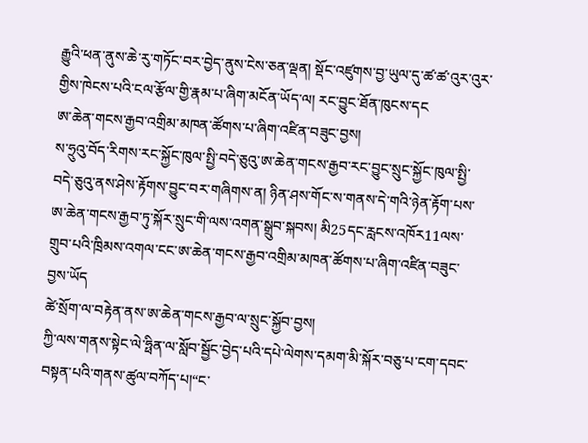རྒྱུའི་ཕན་ནུས་ཆེ་རུ་གཏོང་བར་བྱེད་ནུས་ངེས་ཅན་ལྡན། སྡོང་འཛུགས་བྱ་ཡུལ་དུ་ཚ་ཚ་འུར་འུར་གྱིས་ཁེངས་པའི་ངལ་རྩོལ་གྱི་རྣམ་པ་ཞིག་མངོན་ཡོད་ལ། རང་བྱུང་ཐོན་ཁུངས་དང
ཨ་ཆེན་གངས་རྒྱབ་འགྲིམ་མཁན་ཚོགས་པ་ཞིག་འཛིན་བཟུང་བྱས།
ས་ཧྲུའུ་བོད་རིགས་རང་སྐྱོང་ཁུལ་སྤྱི་བདེ་ཅུའུ་ཨ་ཆེན་གངས་རྒྱབ་རང་བྱུང་སྲུང་སྐྱོང་ཁུལ་སྤྱི་བདེ་ཅུའུ་ནས་ཤེས་རྟོགས་བྱུང་བར་གཞིགས་ན། ཉིན་ཤས་གོང་ས་གནས་དེ་གའི་ཉེན་རྟོག་པས་ཨ་ཆེན་གངས་རྒྱབ་ཏུ་སྐོར་སྲུང་གི་ལས་འགན་སྒྲུབ་སྐབས། མི25དང་རླངས་འཁོར11ལས་གྲུབ་པའི་ཁྲིམས་འགལ་ངང་ཨ་ཆེན་གངས་རྒྱབ་འགྲིམ་མཁན་ཚོགས་པ་ཞིག་འཛིན་བཟུང་བྱས་ཡོད
ཚེ་སྲོག་ལ་བརྟེན་ནས་ཨ་ཆེན་གངས་རྒྱབ་ལ་སྲུང་སྐྱོབ་བྱས།
ཀྱི་ལས་གནས་སྟེང་ལེ་ཧྥིན་ལ་སློབ་སྦྱོང་བྱེད་པའི་དཔེ་ལེགས་དམག་མི་སྐོར་བཅུ་པ་ངག་དབང་བསྟན་པའི་གནས་ཚུལ་བཀོད་པ།“ང་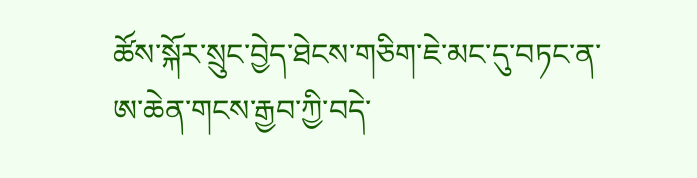ཚོས་སྐོར་སྲུང་བྱེད་ཐེངས་གཅིག་ཇེ་མང་དུ་བཏང་ན་ཨ་ཆེན་གངས་རྒྱབ་ཀྱི་བདེ་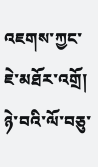འཇགས་ཀྱང་ཇེ་མཐོར་འགྲོ། ཉེ་བའི་ལོ་བཅུ་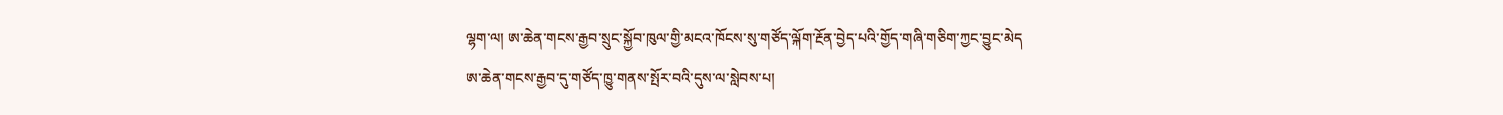ལྷག་ལ། ཨ་ཆེན་གངས་རྒྱབ་སྲུང་སྐྱོབ་ཁུལ་གྱི་མངའ་ཁོངས་སུ་གཙོད་ལྐོག་རྔོན་བྱེད་པའི་གྱོད་གཞི་གཅིག་ཀྱང་བྱུང་མེད
ཨ་ཆེན་གངས་རྒྱབ་དུ་གཙོད་ཁྱུ་གནས་སྤོར་བའི་དུས་ལ་སླེབས་པ།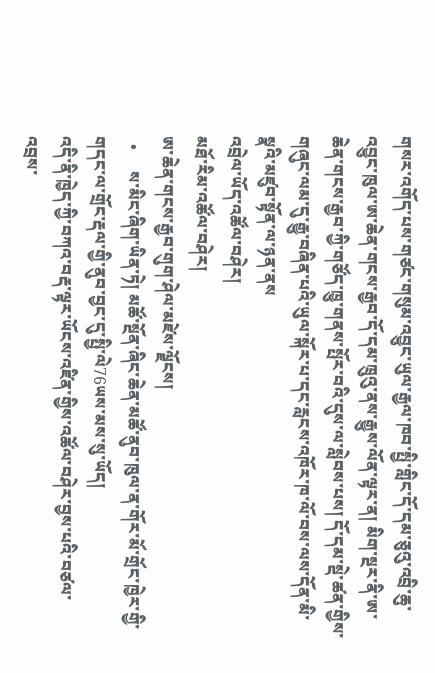གསར་འགོད་པས་གཙང་གསུམ་འབྱུང་ཡུལ་རྒྱལ་ཁབ་སྤྱི་གླིང་དོ་དམ་ཅུའུ་འབྲི་ཆུ་འབྱུང་ཁུལ་ཨ་ཆེན་གངས་རྒྱབ་དོ་དམ་ཁྲུའུ་ནས་རྒྱུས་ལོན་ལྟར་ན། མིག་སྔར་ནི་ཨ་ཆེན་གངས་རྒྱབ་ཀྱི་གཙོད་ཁྱུ་གནས་སྤོར་བའི་དུས་ལ་སླེབས་པས། དོ་དམ་སྡེ་ཚན་གྱིས་གཞུང་ལམ་དུ་རྒྱུ་བཞིན་པའི་ཡུལ་སྐོར་པ་དང་རླངས་འཁོར་ཁ་ལོ་བས་ལས་དོན་མི་སྣའི་མཛུབ་སྟོན་ལ་ཉན་ནས
འབྲེལ་ཡོད་འཚོལ་བཤེར།
མཐོ་རིམ་འཚོལ་བཤེར།
ཨ་ཆེན་གངས་རྒྱབ་གུག་ཤེལ་མཛེས་ལྗོངས།
  •     ས་མིང་ཞིག་ཡིན་ཏེ། མཚོ་སྔོན་ཞིང་ཆེན་མཚོ་ནུབ་ཁུལ་ན་གོར་མོ་གྲོང་ཁྱེར་གྱི་གདང་ལ་གྲོང་རྡལ་གྱི་ནུབ་བྱང་དུ་སྤྱི་ལེ76ཡས་མས་སུ་ཡོད།
འདི་ནི་ཁྱེད་ཀྱི་བཀའ་བརྡ་ལྟར་ཡོངས་འཛིན་གྱིས་འཚོལ་བཤེར་བྱས་པའི་བཙལ་འབྲས་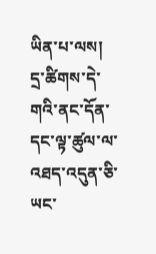ཡིན་པ་ལས། དྲ་ཚིགས་དེ་གའི་ནང་དོན་དང་ལྟ་ཚུལ་ལ་འཐད་འདུན་ཅི་ཡང་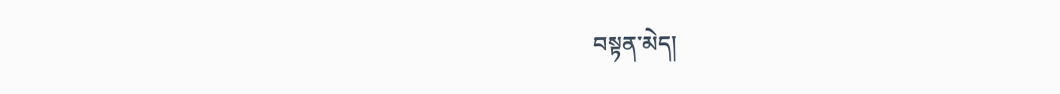བསྟན་མེད།